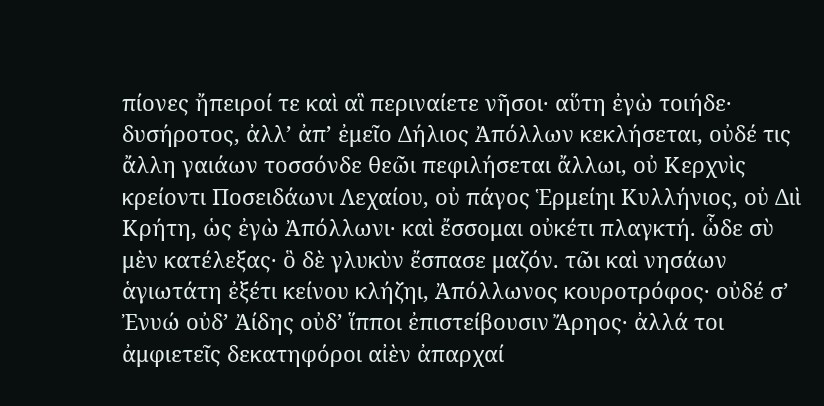πίονες ἤπειροί τε καὶ αἳ περιναίετε νῆσοι· αὕτη ἐγὼ τοιήδε· δυσήροτος, ἀλλʼ ἀπʼ ἐμεῖο Δήλιος Ἀπόλλων κεκλήσεται, οὐδέ τις ἄλλη γαιάων τοσσόνδε θεῶι πεφιλήσεται ἄλλωι, οὐ Κερχνὶς κρείοντι Ποσειδάωνι Λεχαίου, οὐ πάγος Ἑρμείηι Κυλλήνιος, οὐ Διὶ Κρήτη, ὡς ἐγὼ Ἀπόλλωνι· καὶ ἔσσομαι οὐκέτι πλαγκτή. ὧδε σὺ μὲν κατέλεξας· ὃ δὲ γλυκὺν ἔσπασε μαζόν. τῶι καὶ νησάων ἁγιωτάτη ἐξέτι κείνου κλήζηι, Ἀπόλλωνος κουροτρόφος· οὐδέ σʼ Ἐνυώ οὐδʼ Ἀίδης οὐδʼ ἵπποι ἐπιστείβουσιν Ἄρηος· ἀλλά τοι ἀμφιετεῖς δεκατηφόροι αἰὲν ἀπαρχαί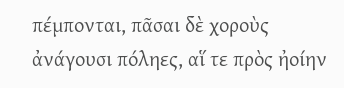πέμπονται, πᾶσαι δὲ χοροὺς ἀνάγουσι πόληες, αἵ τε πρὸς ἠοίην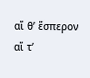αἵ θʼ ἕσπερον αἵ τʼ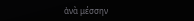ἀνὰ μέσσην